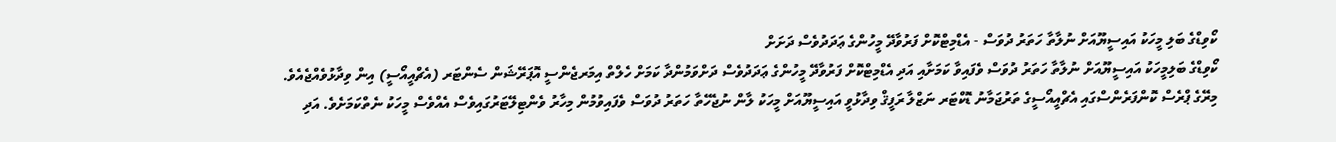ކޯވިޑްގެ ބަލި މީހަކު އައިސީޔޫއަށް ނުލާތާ ހަތަރު ދުވަސް - އެޑްމިޓްކޮށް ފަރުވާދޭ މީހުންގެ ޢަދަދުވެސް ދަށަށް
ކޯވިޑްގެ ބަލިމީހަކު އައިސީޔޫއަށް ނުލާތާ ހަތަރު ދުވަސް ވެފައިވާ ކަމަށާއި އަދި އެޑްމިޓްކޮށް ފަރުވާދޭ މީހުންގެ ޢަދަދުވެސް ދަށްވަމުންދާ ކަމަށް ހެލްތް އިމަރޖެންސީ އޮޕަރޭޝަން ސެންޓަރ (އެޗްއީއޯސީ) އިން ވިދާޅުވެއްޖެއެވެ.
މިރޭގެ ޕްރެސް ކޮންފަރެންސްގައި އެޗްއީއޯސީގެ ތަރުޖަމާނު ޑޮކްޓަރ ނަޒްލާ ރަފީޤް ވިދާޅުވީ އައިސީޔޫއަށް މީހަކު ލާން ނުޖެހޭތާ ހަތަރު ދުވަސް ވެފައިވުމުން މިހާރު ވެންޓިލޭޓަރުގައިވެސް އެއްވެސް މީހަކު ނެތްކަމަށެވެ. އަދި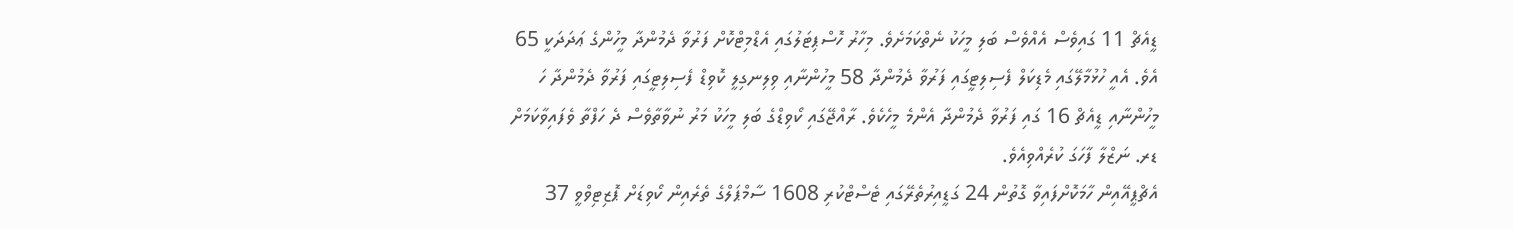ޑީއެޗް 11 ގައިވެސް އެއްވެސް ބަލި މީހަކު ނެތްކަމަށެވެ. މިހާރު ހޮސްޕިޓަލުގައި އެޑްމިޓްކޮށް ފަރުވާ ދެމުންދާ މީހުންގެ ޢަދަދަކީ 65 އެވެ. އެއީ ހުޅުމާލޭގައި މެޑިކަލް ފެސިލިޓީގައި ފަރުވާ ދެމުންދާ 58 މީހުންނާއި ވިލިނގިލީ ކޮވިޑް ފެސިލިޓީގައި ފަރުވާ ދެމުންދާ ހަ މީހުންނާއި ޑީއެޗް 16 ގައި ފަރުވާ ދެމުންދާ އެންމެ މީހެކެވެ. ރާއްޖޭގައި ކޯވިޑްގެ ބަލި މީހަކު މަރު ނުވާތާވެސް ދެ ހަފްތާ ވެފައިވާކަމަށް ޑރ. ނަޒްލާ ފާހަގަ ކުރެއްވިއެވެ.
އެޗްޕީއޭއިން ހާމަކޮށްފައިވާ ގޮތުން 24 ގަޑީއިރުތެރޭގައި ޓެސްޓްކުރި 1608 ސާމްޕަލްގެ ތެރެއިން ކޯވިޑަށް ޕޮޒިޓިވްވީ 37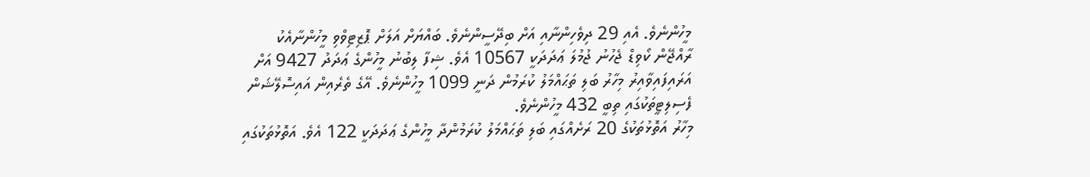މީހުންނެވެ. އެއި 29 ދިވެހިންނާއި އަށް ބިދޭސީންނެވެ. ބައްޔަށް އަލަށް ޕޮޒިޓިވްވި މީހުންނާއެކު ރާއްޖޭން ކޯވިޑް ޖެހުނު ޖުމުލަ ޢަދަދަކީ 10567 އެވެ. ޝިފާ ލިބުނު މީހުންގެ ޢަދަދު 9427 އަށް އަރައިފައިވާއިރު މިހާރު ބަލި ތަޙައްމަލު ކުރަމުން ދަނީ 1099 މީހުންނެވެ. އޭގެ ތެރެއިން އައިސޮލޭޝަން ފެސިލިޓީތަކުގައި ތިބީ 432 މީހުންނެވެ.
މިހާރު އަތޮޅުތަކުގެ 20 ރަށެއްގައި ބަލި ތަޙައްމަލު ކުރަމުންދާ މީހުންގެ ޢަދަދަކީ 122 އެވެ. އަތޮޅުތަކުގައި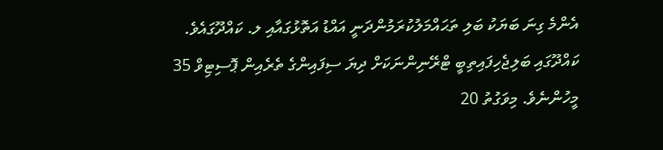އެންމެ ގިނަ ބަޔަކު ބަލި ތަޙައްމަލުކުރަމުންދަނީ އައްޑު އަތޮޅުގައާއި ލ. ކައްދޫގައެވެ. ކައްދޫގައި ބަލިޖެހިފައިތިބީ ޓްރޭނިންނަކަށް ދިޔަ ސިފައިންގެ ތެރެއިން ޕޮސިޓިވް 35 މީހުންނެވެ. މިވަގުތު 20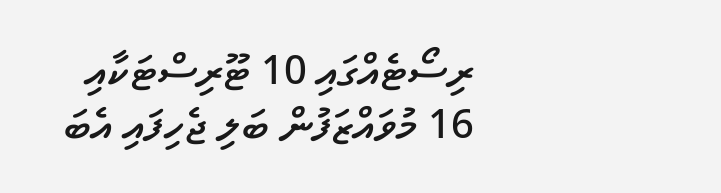ރިސޯޓެއްގައި 10 ޓޫރިސްޓަކާއި 16 މުވައްޒަފުން ބަލި ޖެހިފައި އެބަ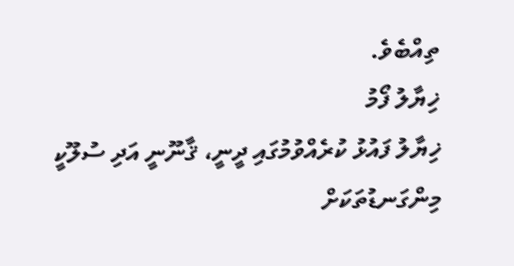ތިއްބެވެ.
ޚިޔާލު ފޯމު
ޚިޔާލު ފައުޅު ކުރެއްވުމުގައި ދީނީ، ޤާނޫނީ އަދި ސުލޫކީ މިންގަނޑުތަކަށް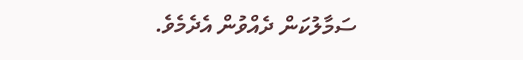ސަމާލުކަން ދެއްވުން އެދެމެވެ.